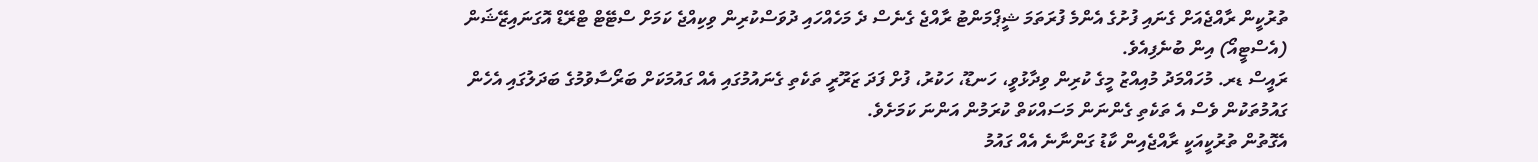ތުރުކީން ރާއްޖެއަށް ގެނައި ފުށުގެ އެންމެ ފުރަތަމަ ޝީޕްމަންޓު ރާއްޖެ ގެނެސް ދެ މަހެއްހައި ދުވަސްކުރިން ވިކިއްޖެ ކަމަށް ސްޓޭޓް ޓްރޭޑް އޮގަނައިޒޭޝަން (އެސްޓީއޯ) އިން ބުނެފިއެވެ.
ރައީސް ޑރ. މުހައްމަދު މުއިއްޒު މީގެ ކުރިން ވިދާޅުވީ، ހަނޑޫ، ހަކުރު، ފުށް ފަދަ ޒަރޫރީ ތަކެތި ގެނައުމުގައި އެއް ގައުމަކަށް ބަރޯސާވުމުގެ ބަދަލުގައި އެހެން ގައުމުތަކުން ވެސް އެ ތަކެތި ގެންނަން މަސައްކަތް ކުރަމުން އަންނަ ކަމަށެވެ.
އެގޮތުން ތުރުކީއަކީ ރާއްޖެއިން ކާޑު ގަންނާނެ އެއް ގައުމު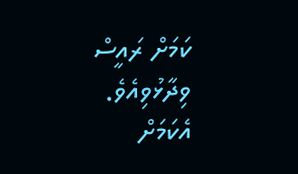ކަމަށް ރައީސް ވިދާޅުވިއެވެ.
އެކަމަށް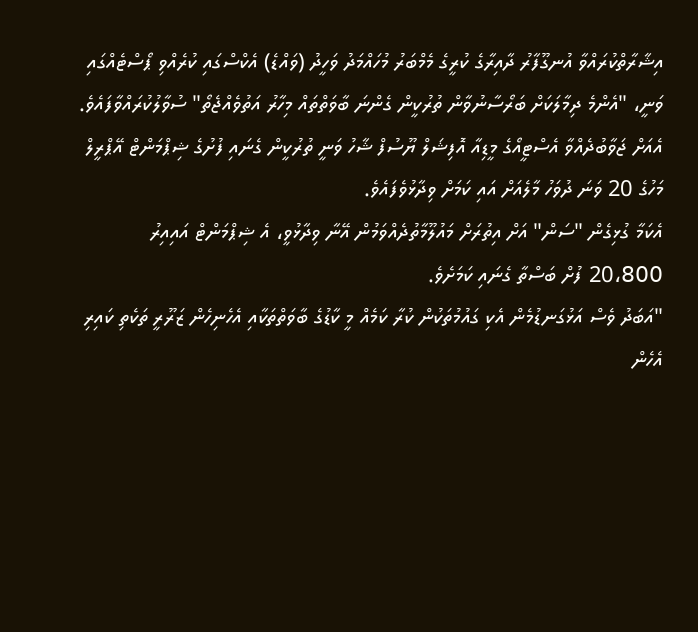އިޝާރާތްކުރައްވާ އުނގޫފާރު ދާއިރާގެ ކުރީގެ މެމްބަރު މުހައްމަދު ވަހީދު (ވައްޑެ) އެކްސްގައި ކުރެއްވި ޕޯސްޓެއްގައި ވަނީ، "އެންމެ ދިމާލަކަށް ބަރޯސާނުވާން ތުރުކީން ގެންނަ ބާވަތްތައް މިހާރު އަތުވެއްޖެތޯ" ސުވާލުކުރައްވާފައެވެ.
އެއަށް ޖަވާބުދެއްވާ އެސްޓީއޯގެ މީޑިއާ އޮފިޝަލް ޔޫސުފް ޝާހު ވަނީ ތުރުކީން ގެނައި ފުށުގެ ޝިޕްމަންޓް އޭޕްރީލް މަހުގެ 20 ވަނަ ދުވަހު މާލެއަށް އައި ކަމަށް ވިދާޅުވެފައެވެ.
އެކަމާ ގުޅިގެން "ސަން" އަށް އިތުރަށް މައުލޫމާތުދެއްވަމުން އޭނާ ވިދާޅުވީ، އެ ޝިޕްމަންޓް އައިއިރު 20،800 ފުށް ބަސްތާ ގެނައި ކަމަށެވެ.
"އަބަދު ވެސް އަޅުގަނޑުމެން އެކި ގައުމުތަކުން ކުރާ ކަމެއް މީ ކާޑުގެ ބާވަތްތަކާއި އެހެނިހެން ޒަރޫރީ ތަކެތި ކައިރި އެހެން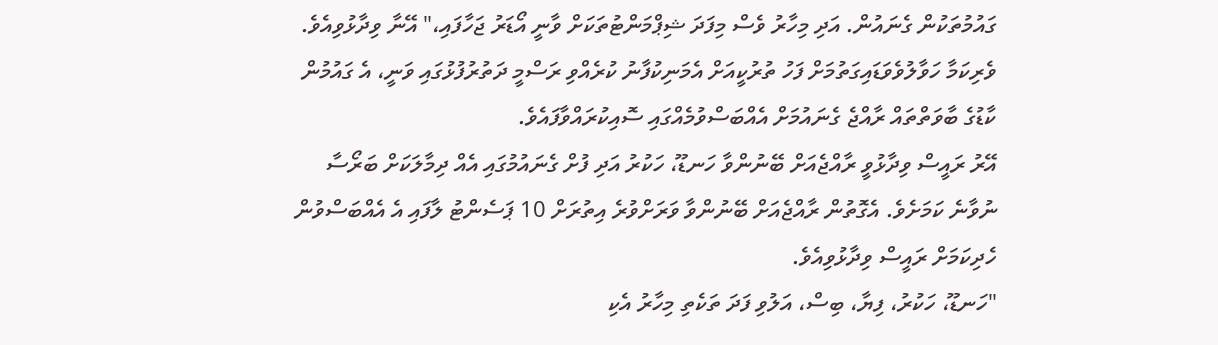ގައުމުތަކުން ގެނައުން. އަދި މިހާރު ވެސް މިފަދަ ޝިޕްމަންޓުތަކަށް ވާނީ އޯޑަރު ޖަހާފައި،" އޭނާ ވިދާޅުވިއެވެ.
ވެރިކަމާ ހަވާލުވެވަޑައިގަތުމަށް ފަހު ތުރުކީއަށް އެމަނިކުފާނު ކުރެއްވި ރަސްމީ ދަތުރުފުޅުގައި ވަނީ، އެ ގައުމުން ކާޑުގެ ބާވަތްތައް ރާއްޖެ ގެނައުމަށް އެއްބަސްވުމެއްގައި ސޮއިކުރައްވާފައެވެ.
އޭރު ރައީސް ވިދާޅުވީ ރާއްޖެއަށް ބޭނުންވާ ހަނޑޫ، ހަކުރު އަދި ފުށް ގެނައުމުގައި އެއް ދިމާލަކަށް ބަރޯސާ ނުވާނެ ކަމަށެވެ. އެގޮތުން ރާއްޖެއަށް ބޭނުންވާ ވަރަށްވުރެ އިތުރަށް 10 ޕަސެންޓު ލާފައި އެ އެއްބަސްވުން ހެދިކަމަށް ރައީސް ވިދާޅުވިއެވެ.
"ހަނޑޫ، ހަކުރު، ފިޔާ، ބިސް، އަލުވި ފަދަ ތަކެތި މިހާރު އެކި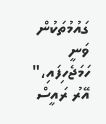ގައުމުތަކުން ވަނީ ހަމަޖެހިފައި،" އޭރު ރައީސް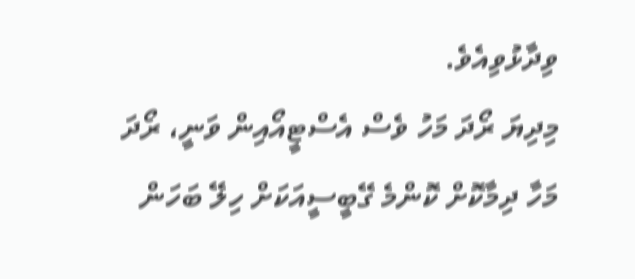ވިދާޅުވިއެވެ.
މިދިޔަ ރޯދަ މަހު ވެސް އެސްޓީއޯއިން ވަނީ، ރޯދަ މަހާ ދިމާކޮށް ކޮންމެ ގޭބީސީއަކަށް ހިލޭ ބަހަން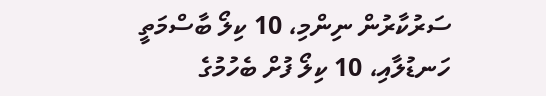ސަރުކާރުން ނިންމި، 10 ކިލޯ ބާސްމަތީ ހަނޑުލާއި، 10 ކިލޯ ފުށް ބެހުމުގެ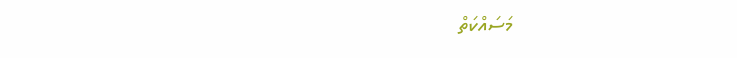މަސައްކަތް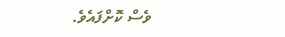ވެސް ކޮށްފައެވެ.